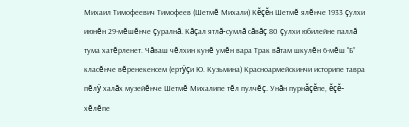Михаил Тимофеевич Тимофеев (Шетмĕ Михали) Кĕçĕн Шетмĕ ялĕнче 1933 çулхи июнĕн 29-мĕшĕнче çуралнă. Кăçал ятлă-сумлă сăвăç 80 çулхи юбилейне паллă тума хатĕрленет. Чăваш чĕлхин кунĕ умĕн вара Трак вăтам шкулĕн 6-мĕш "Б” класĕнче вĕренекенсем (ертÿçи Ю. Кузьмина) Красноармейскинчи историпе тавра пĕлÿ халăх музейĕнче Шетмĕ Михалипе тĕл пулчĕç. Унăн пурнăçĕпе, ĕçĕ-хĕлĕпе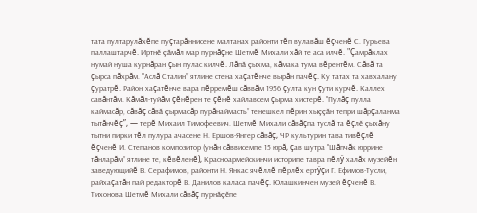тата пултарулăхĕпе пуçтарăннисене малтанах районти тĕп вулавăш ĕçченĕ С. Гурьева паллаштарчĕ. Иртнĕ çăмăл мар пурнăçне Шетмĕ Михали хăй те аса илчĕ. "Çамрăклах нумай нуша курнăран çын пулас килчĕ. Лăпă çыхма, кăмака тума вĕрентĕм. Сăвă та çырса пăхрăм. "Аслă Сталин” ятлине стена хаçатĕнче вырăн пачĕç. Ку татах та хавхалану çуратрĕ. Район хаçатĕнче вара пĕрремĕш сăввăм 1956 çулта кун çути курчĕ. Каллех савăнтăм. Кăмăл-туйăм çĕнĕрен те çĕнĕ хайлавсем çырма хистерĕ. "Пулăç пулла каймасăр, сăвăç сăвă çырмасăр пурăнаймасть” тенешкел пĕрин хыççăн тепри шăрçаланма тытăнчĕç”, — терĕ Михаил Тимофеевич. Шетмĕ Михали сăвăçпа туслă та ĕçлĕ çыхăну тытни пирки тĕл пулура ачасене Н. Ершов-Янгер сăвăç, ЧР культурин тава тивĕçлĕ ĕçченĕ И. Степанов композитор (унăн сăввисемпе 15 юрă, çав шутра "Шăпчăк юррине тăнларăм” ятлине те, кĕвĕленĕ), Красноармейскинчи историпе тавра пĕлÿ халăх музейĕн заведующийĕ В. Серафимов, районти Н. Янкас ячĕллĕ пĕрлĕх ертÿçи Г. Ефимов-Тусли, райхаçатăн пай редакторĕ В. Данилов каласа пачĕç. Юлашкинчен музей ĕçченĕ В. Тихонова Шетмĕ Михали сăвăç пурнăçĕпе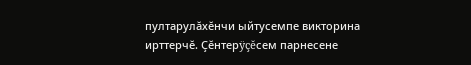пултарулăхĕнчи ыйтусемпе викторина ирттерчĕ. Çĕнтерÿçĕсем парнесене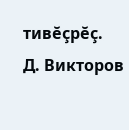тивĕçрĕç.
Д. Викторов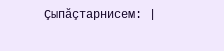Çыпăçтарнисем: |